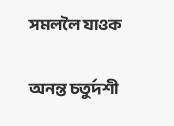সমললৈ যাওক

অনন্ত চতুৰ্দশী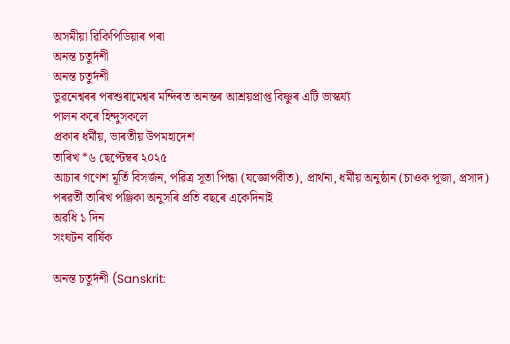অসমীয়া ৱিকিপিডিয়াৰ পৰা
অনন্ত চতুৰ্দশী
অনন্ত চতুৰ্দশী
ভুৱনেশ্বৰৰ পৰশুৰামেশ্বৰ মন্দিৰত অনন্তৰ আশ্ৰয়প্ৰাপ্ত বিষ্ণুৰ এটি ভাস্কৰ্য্য
পালন কৰে হিন্দুসকলে
প্ৰকাৰ ধৰ্মীয়, ভাৰতীয় উপমহাদেশ
তাৰিখ *৬ ছেপ্টেম্বৰ ২০২৫
আচাৰ গণেশ মূৰ্তি বিসৰ্জন, পৱিত্ৰ সূতা পিন্ধা (যজ্ঞোপবীত), প্ৰাৰ্থনা, ধৰ্মীয় অনুষ্ঠান (চাওক পূজা, প্ৰসাদ)
পৰৱৰ্তী তাৰিখ পঞ্জিকা অনুসৰি প্ৰতি বছৰে একেদিনাই
অৱধি ১ দিন
সংঘটন বাৰ্ষিক

অনন্ত চতুৰ্দশী (Sanskrit: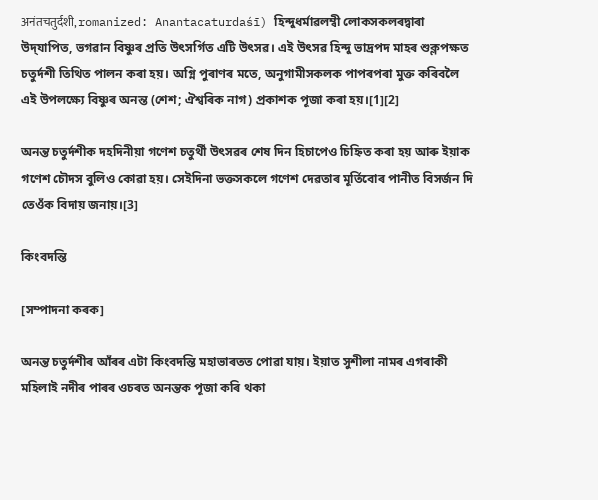अनंतचतुर्दशी, romanized: Anantacaturdaśī) হিন্দুধৰ্মাৱলম্বী লোকসকলৰদ্বাৰা উদ্‌যাপিত, ভগৱান বিষ্ণুৰ প্ৰতি উৎসৰ্গিত এটি উৎসৱ। এই উৎসৱ হিন্দু ভাদ্ৰপদ মাহৰ শুক্লপক্ষত চতুৰ্দশী তিথিত পালন কৰা হয়। অগ্নি পুৰাণৰ মতে, অনুগামীসকলক পাপৰপৰা মুক্ত কৰিবলৈ এই উপলক্ষ্যে বিষ্ণুৰ অনন্ত (শেশ; ঐশ্বৰিক নাগ) প্ৰকাশক পূজা কৰা হয়।[1][2]

অনন্ত চতুৰ্দশীক দহদিনীয়া গণেশ চতুৰ্থী উৎসৱৰ শেষ দিন হিচাপেও চিহ্নিত কৰা হয় আৰু ইয়াক গণেশ চৌদস বুলিও কোৱা হয়। সেইদিনা ভক্তসকলে গণেশ দেৱতাৰ মূৰ্তিবোৰ পানীত বিসৰ্জন দি তেওঁক বিদায় জনায়।[3]

কিংবদন্তি

[সম্পাদনা কৰক]

অনন্ত চতুৰ্দশীৰ আঁৰৰ এটা কিংবদন্তি মহাভাৰতত পোৱা যায়। ইয়াত সুশীলা নামৰ এগৰাকী মহিলাই নদীৰ পাৰৰ ওচৰত অনন্তক পূজা কৰি থকা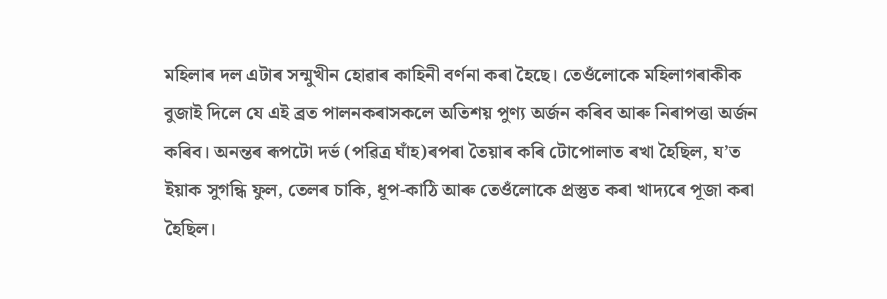মহিলাৰ দল এটাৰ সন্মুখীন হোৱাৰ কাহিনী বৰ্ণনা কৰা হৈছে। তেওঁলোকে মহিলাগৰাকীক বুজাই দিলে যে এই ব্ৰত পালনকৰাসকলে অতিশয় পুণ্য অৰ্জন কৰিব আৰু নিৰাপত্তা অৰ্জন কৰিব। অনন্তৰ ৰূপটো দৰ্ভ (পৱিত্ৰ ঘাঁহ)ৰপৰা তৈয়াৰ কৰি টোপোলাত ৰখা হৈছিল, য’ত ইয়াক সুগন্ধি ফুল, তেলৰ চাকি, ধূপ-কাঠি আৰু তেওঁলোকে প্ৰস্তুত কৰা খাদ্যৰে পূজা কৰা হৈছিল।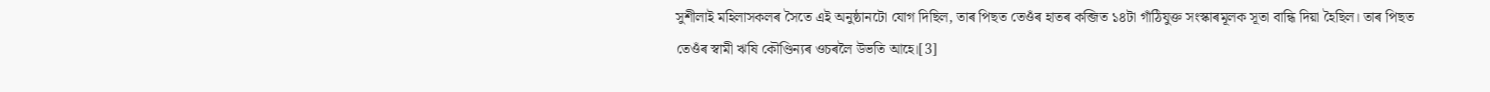সুশীলাই মহিলাসকলৰ সৈতে এই অনুষ্ঠানটো যোগ দিছিল, তাৰ পিছত তেওঁৰ হাতৰ কব্জিত ১৪টা গাঁঠিযুক্ত সংস্কাৰমূলক সূতা বান্ধি দিয়া হৈছিল। তাৰ পিছত তেওঁৰ স্বামী ঋষি কৌণ্ডিন্যৰ ওচৰলৈ উভতি আহে।[3]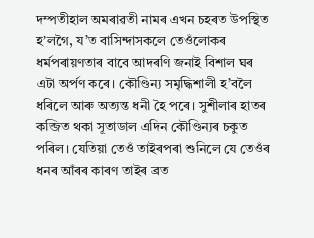দম্পতীহাল অমৰাৱতী নামৰ এখন চহৰত উপস্থিত হʼলগৈ, য’ত বাসিন্দাসকলে তেওঁলোকৰ ধৰ্মপৰায়ণতাৰ বাবে আদৰণি জনাই বিশাল ঘৰ এটা অৰ্পণ কৰে। কৌণ্ডিন্য সমৃদ্ধিশালী হ’বলৈ ধৰিলে আৰু অত্যন্ত ধনী হৈ পৰে। সুশীলাৰ হাতৰ কব্জিত থকা সূতাডাল এদিন কৌণ্ডিন্যৰ চকুত পৰিল। যেতিয়া তেওঁ তাইৰপৰা শুনিলে যে তেওঁৰ ধনৰ আঁৰৰ কাৰণ তাইৰ ব্ৰত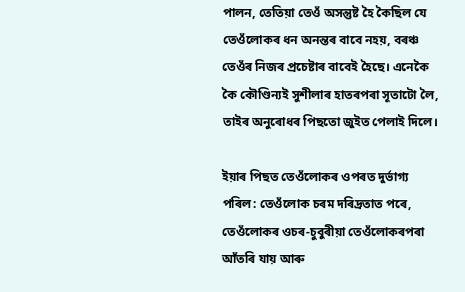পালন, তেতিয়া তেওঁ অসন্তুষ্ট হৈ কৈছিল যে তেওঁলোকৰ ধন অনন্তৰ বাবে নহয়, বৰঞ্চ তেওঁৰ নিজৰ প্ৰচেষ্টাৰ বাবেই হৈছে। এনেকৈ কৈ কৌণ্ডিন্যই সুশীলাৰ হাতৰপৰা সূতাটো লৈ, তাইৰ অনুৰোধৰ পিছতো জুইত পেলাই দিলে।

ইয়াৰ পিছত তেওঁলোকৰ ওপৰত দুৰ্ভাগ্য পৰিল: তেওঁলোক চৰম দৰিদ্ৰতাত পৰে, তেওঁলোকৰ ওচৰ-চুবুৰীয়া তেওঁলোকৰপৰা আঁতৰি যায় আৰু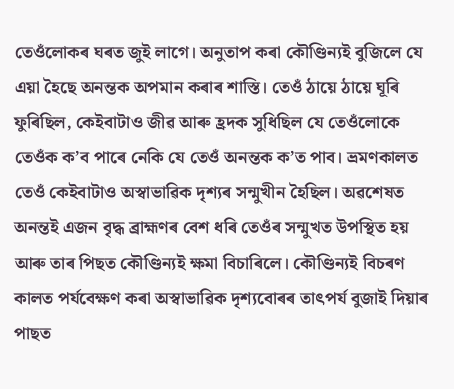তেওঁলোকৰ ঘৰত জুই লাগে। অনুতাপ কৰা কৌণ্ডিন্যই বুজিলে যে এয়া হৈছে অনন্তক অপমান কৰাৰ শাস্তি। তেওঁ ঠায়ে ঠায়ে ঘূৰি ফুৰিছিল, কেইবাটাও জীৱ আৰু হ্ৰদক সুধিছিল যে তেওঁলোকে তেওঁক ক’ব পাৰে নেকি যে তেওঁ অনন্তক ক’ত পাব। ভ্ৰমণকালত তেওঁ কেইবাটাও অস্বাভাৱিক দৃশ্যৰ সন্মুখীন হৈছিল। অৱশেষত অনন্তই এজন বৃদ্ধ ব্ৰাহ্মণৰ বেশ ধৰি তেওঁৰ সন্মুখত উপস্থিত হয় আৰু তাৰ পিছত কৌণ্ডিন্যই ক্ষমা বিচাৰিলে। কৌণ্ডিন্যই বিচৰণ কালত পৰ্যবেক্ষণ কৰা অস্বাভাৱিক দৃশ্যবোৰৰ তাৎপৰ্য বুজাই দিয়াৰ পাছত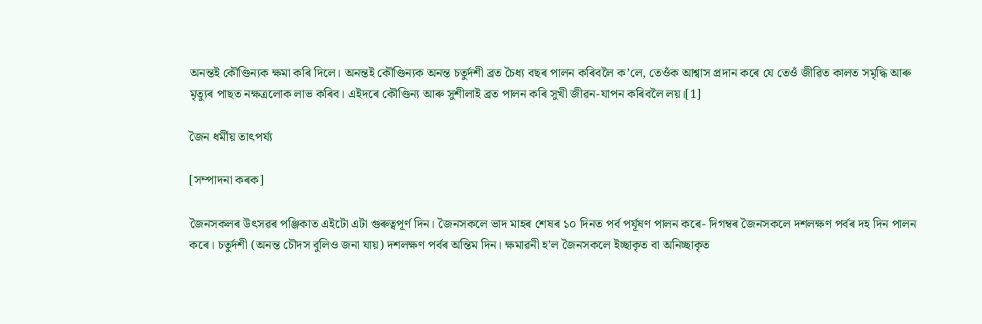অনন্তই কৌণ্ডিন্যক ক্ষমা কৰি দিলে। অনন্তই কৌণ্ডিন্যক অনন্ত চতুৰ্দশী ব্ৰত চৈধ্য বছৰ পালন কৰিবলৈ ক’লে, তেওঁক আশ্বাস প্ৰদান কৰে যে তেওঁ জীৱিত কালত সমৃদ্ধি আৰু মৃত্যুৰ পাছত নক্ষত্ৰলোক লাভ কৰিব। এইদৰে কৌণ্ডিন্য আৰু সুশীলাই ব্ৰত পালন কৰি সুখী জীৱন-যাপন কৰিবলৈ লয়।[1]

জৈন ধৰ্মীয় তাৎপৰ্য্য

[সম্পাদনা কৰক]

জৈনসকলৰ উৎসৱৰ পঞ্জিকাত এইটো এটা গুৰুত্বপূৰ্ণ দিন। জৈনসকলে ভাদ মাহৰ শেষৰ ১০ দিনত পৰ্ব পৰ্যূষণ পালন কৰে- দিগম্বৰ জৈনসকলে দশলক্ষণ পৰ্বৰ দহ দিন পালন কৰে। চতুৰ্দশী (অনন্ত চৌদস বুলিও জনা যায়) দশলক্ষণ পৰ্বৰ অন্তিম দিন। ক্ষমাৱনী হʼল জৈনসকলে ইচ্ছাকৃত বা অনিচ্ছাকৃত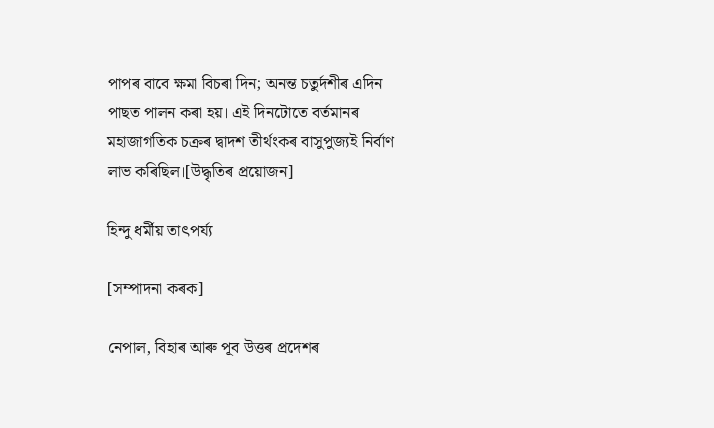পাপৰ বাবে ক্ষমা বিচৰা দিন; অনন্ত চতুৰ্দশীৰ এদিন পাছত পালন কৰা হয়। এই দিনটোতে বৰ্তমানৰ মহাজাগতিক চক্ৰৰ দ্বাদশ তীৰ্থংকৰ বাসুপুজ্যই নিৰ্বাণ লাভ কৰিছিল।[উদ্ধৃতিৰ প্ৰয়োজন]

হিন্দু ধৰ্মীয় তাৎপৰ্য্য

[সম্পাদনা কৰক]

নেপাল, বিহাৰ আৰু পূব উত্তৰ প্ৰদেশৰ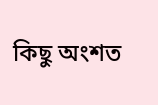কিছু অংশত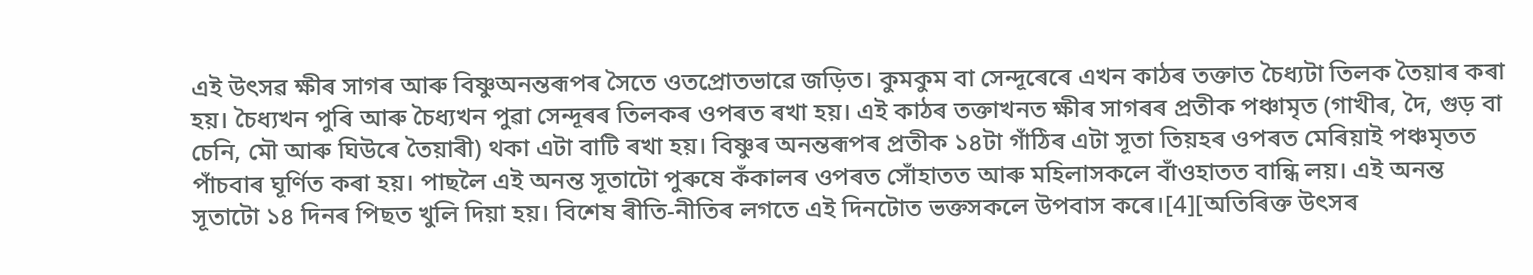এই উৎসৱ ক্ষীৰ সাগৰ আৰু বিষ্ণুঅনন্তৰূপৰ সৈতে ওতপ্ৰোতভাৱে জড়িত। কুমকুম বা সেন্দূৰেৰে এখন কাঠৰ তক্তাত চৈধ্যটা তিলক তৈয়াৰ কৰা হয়। চৈধ্যখন পুৰি আৰু চৈধ্যখন পুৱা সেন্দূৰৰ তিলকৰ ওপৰত ৰখা হয়। এই কাঠৰ তক্তাখনত ক্ষীৰ সাগৰৰ প্ৰতীক পঞ্চামৃত (গাখীৰ, দৈ, গুড় বা চেনি, মৌ আৰু ঘিউৰে তৈয়াৰী) থকা এটা বাটি ৰখা হয়। বিষ্ণুৰ অনন্তৰূপৰ প্ৰতীক ১৪টা গাঁঠিৰ এটা সূতা তিয়হৰ ওপৰত মেৰিয়াই পঞ্চমৃতত পাঁচবাৰ ঘূৰ্ণিত কৰা হয়। পাছলৈ এই অনন্ত সূতাটো পুৰুষে কঁকালৰ ওপৰত সোঁহাতত আৰু মহিলাসকলে বাঁওহাতত বান্ধি লয়। এই অনন্ত সূতাটো ১৪ দিনৰ পিছত খুলি দিয়া হয়। বিশেষ ৰীতি-নীতিৰ লগতে এই দিনটোত ভক্তসকলে উপবাস কৰে।[4][অতিৰিক্ত উৎসৰ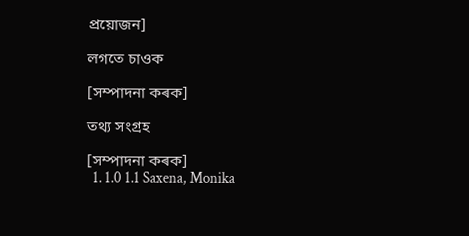প্ৰয়োজন]

লগতে চাওক

[সম্পাদনা কৰক]

তথ্য সংগ্ৰহ

[সম্পাদনা কৰক]
  1. 1.0 1.1 Saxena, Monika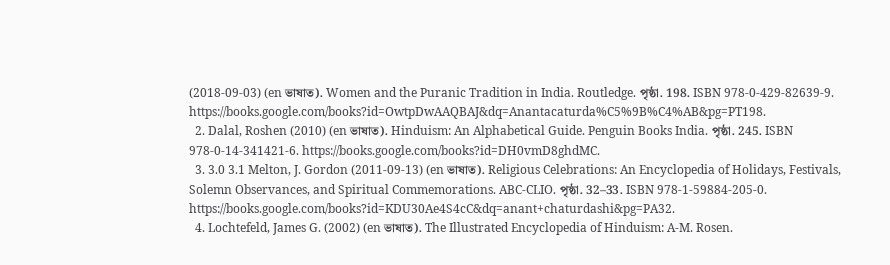(2018-09-03) (en ভাষাত). Women and the Puranic Tradition in India. Routledge. পৃষ্ঠা. 198. ISBN 978-0-429-82639-9. https://books.google.com/books?id=OwtpDwAAQBAJ&dq=Anantacaturda%C5%9B%C4%AB&pg=PT198.
  2. Dalal, Roshen (2010) (en ভাষাত). Hinduism: An Alphabetical Guide. Penguin Books India. পৃষ্ঠা. 245. ISBN 978-0-14-341421-6. https://books.google.com/books?id=DH0vmD8ghdMC.
  3. 3.0 3.1 Melton, J. Gordon (2011-09-13) (en ভাষাত). Religious Celebrations: An Encyclopedia of Holidays, Festivals, Solemn Observances, and Spiritual Commemorations. ABC-CLIO. পৃষ্ঠা. 32–33. ISBN 978-1-59884-205-0. https://books.google.com/books?id=KDU30Ae4S4cC&dq=anant+chaturdashi&pg=PA32.
  4. Lochtefeld, James G. (2002) (en ভাষাত). The Illustrated Encyclopedia of Hinduism: A-M. Rosen.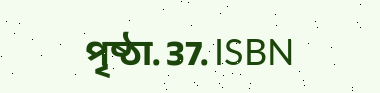পৃষ্ঠা. 37. ISBN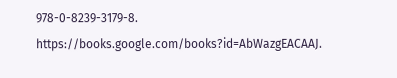978-0-8239-3179-8. https://books.google.com/books?id=AbWazgEACAAJ.